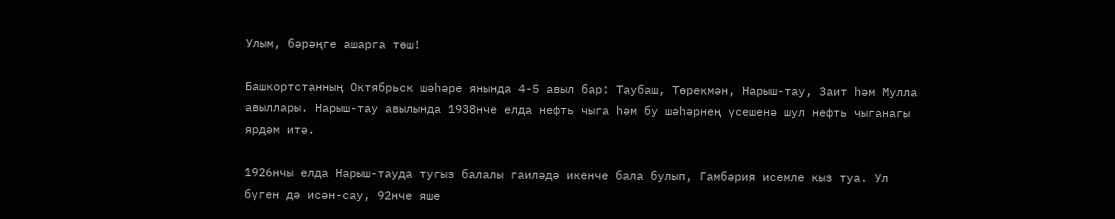Улым, бәрәңге ашарга төш!

Башкортстанның Октябрьск шәһәре янында 4-5 авыл бар: Таубаш, Төрекмән, Нарыш-тау, Заит һәм Мулла авыллары. Нарыш-тау авылында 1938нче елда нефть чыга һәм бу шәһәрнең үсешенә шул нефть чыганагы ярдәм итә.

1926нчы елда Нарыш-тауда тугыз балалы гаиләдә икенче бала булып, Гамбәрия исемле кыз туа. Ул бүген дә исән-сау, 92нче яше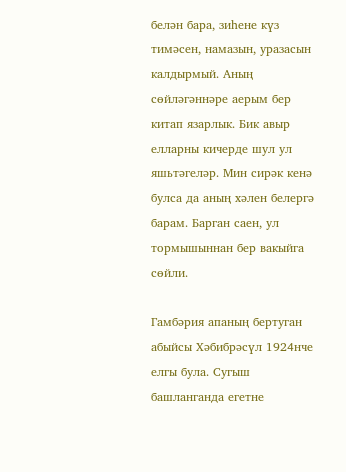белән бара, зиһене күз тимәсен, намазын, уразасын калдырмый. Аның сөйләгәннәре аерым бер китап язарлык. Бик авыр елларны кичерде шул ул яшьтәгеләр. Мин сирәк кенә булса да аның хәлен белергә барам. Барган саен, ул тормышыннан бер вакыйга сөйли.

Гамбәрия апаның бертуган абыйсы Хәбибрәсүл 1924нче елгы була. Сугыш башланганда егетне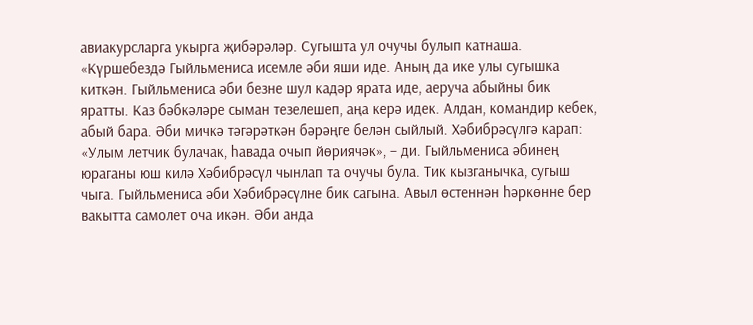авиакурсларга укырга җибәрәләр. Сугышта ул очучы булып катнаша. «Күршебездә Гыйльмениса исемле әби яши иде. Аның да ике улы сугышка киткән. Гыйльмениса әби безне шул кадәр ярата иде, аеруча абыйны бик яратты. Каз бәбкәләре сыман тезелешеп, аңа керә идек. Алдан, командир кебек, абый бара. Әби мичкә тәгәрәткән бәрәңге белән сыйлый. Хәбибрәсүлгә карап: «Улым летчик булачак, һавада очып йөриячәк», – ди. Гыйльмениса әбинең юраганы юш килә Хәбибрәсүл чынлап та очучы була. Тик кызганычка, сугыш чыга. Гыйльмениса әби Хәбибрәсүлне бик сагына. Авыл өстеннән һәркөнне бер вакытта самолет оча икән. Әби анда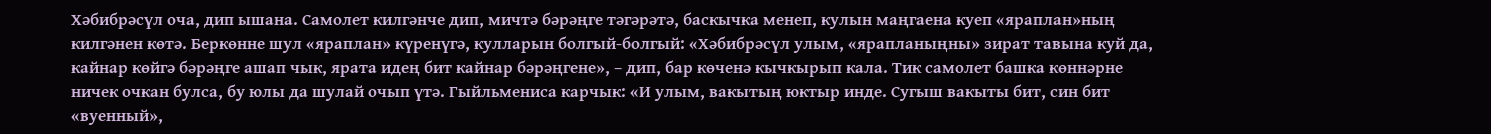Хәбибрәсүл оча, дип ышана. Самолет килгәнче дип, мичтә бәрәңге тәгәрәтә, баскычка менеп, кулын маңгаена куеп «яраплан»ның килгәнен көтә. Беркөнне шул «яраплан» күренүгә, кулларын болгый-болгый: «Хәбибрәсүл улым, «ярапланыңны» зират тавына куй да, кайнар көйгә бәрәңге ашап чык, ярата идең бит кайнар бәрәңгене», – дип, бар көченә кычкырып кала. Тик самолет башка көннәрне ничек очкан булса, бу юлы да шулай очып үтә. Гыйльмениса карчык: «И улым, вакытың юктыр инде. Сугыш вакыты бит, син бит «вуенный»,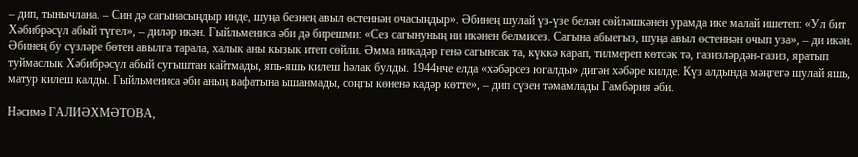– дип, тынычлана. – Син дә сагынасыңдыр инде, шуңа безнең авыл өстеннән очасыңдыр». Әбинең шулай үз-үзе белән сөйләшкәнен урамда ике малай ишетеп: «Ул бит Хәбибрәсүл абый түгел», – диләр икән. Гыйльмениса әби дә бирешми: «Сез сагынуның ни икәнен белмисез. Сагына абыегыз, шуңа авыл өстеннән очып уза», – ди икән. Әбинең бу сүзләре бөтен авылга тарала, халык аны кызык итеп сөйли. Әмма никадәр генә сагынсак та, күккә карап, тилмереп көтсәк тә, газизләрдән-газиз, яратып туймаслык Хәбибрәсүл абый сугыштан кайтмады, япь-яшь килеш һәлак булды. 1944нче елда «хәбәрсез югалды» дигән хәбәре килде. Күз алдында мәңгегә шулай яшь, матур килеш калды. Гыйльмениса әби аның вафатына ышанмады, соңгы көненә кадәр көтте», – дип сүзен тәмамлады Гамбәрия әби.

Нәсимә ГАЛИӘХМӘТОВА,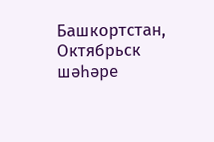Башкортстан, Октябрьск шәһәре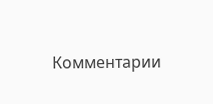Комментарии